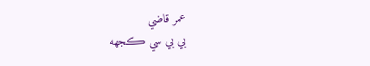عمر قاضي
بي بي سي ڪجهه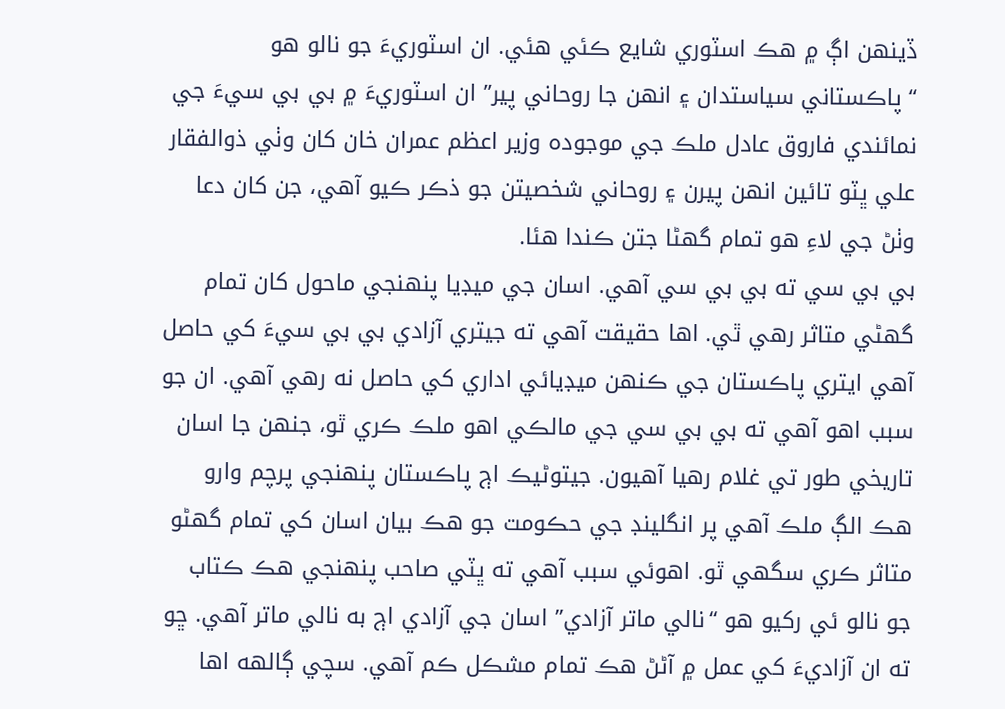ڏينهن اڳ ۾ هڪ اسٽوري شايع ڪئي هئي. ان اسٽوريءَ جو نالو هو “پاڪستاني سياستدان ۽ انهن جا روحاني پير” ان اسٽوريءَ ۾ بي بي سيءَ جي نمائندي فاروق عادل ملڪ جي موجوده وزير اعظم عمران خان کان وٺي ذوالفقار علي ڀٽو تائين انهن پيرن ۽ روحاني شخصيتن جو ذڪر ڪيو آهي، جن کان دعا وٺڻ جي لاءِ هو تمام گهڻا جتن ڪندا هئا.
بي بي سي ته بي بي سي آهي. اسان جي ميڊيا پنهنجي ماحول کان تمام گهڻي متاثر رهي ٿي. اها حقيقت آهي ته جيتري آزادي بي بي سيءَ کي حاصل آهي ايتري پاڪستان جي ڪنهن ميڊيائي اداري کي حاصل نه رهي آهي. ان جو سبب اهو آهي ته بي بي سي جي مالڪي اهو ملڪ ڪري ٿو، جنهن جا اسان تاريخي طور تي غلام رهيا آهيون. جيتوڻيڪ اڄ پاڪستان پنهنجي پرچم وارو هڪ الڳ ملڪ آهي پر انگلينڊ جي حڪومت جو هڪ بيان اسان کي تمام گهڻو متاثر ڪري سگهي ٿو. اهوئي سبب آهي ته ڀٽي صاحب پنهنجي هڪ ڪتاب جو نالو ئي رکيو هو “نالي ماتر آزادي” اسان جي آزادي اڄ به نالي ماتر آهي. ڇو ته ان آزاديءَ کي عمل ۾ آڻڻ هڪ تمام مشڪل ڪم آهي. سچي ڳالهه اها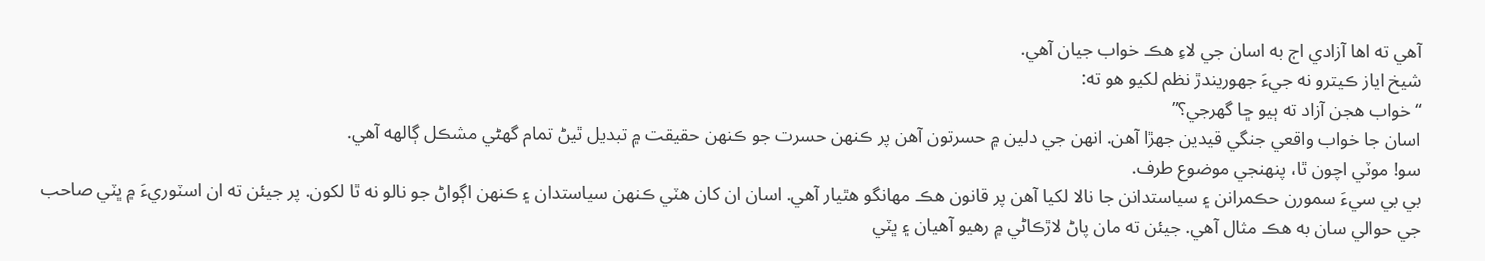آهي ته اها آزادي اڄ به اسان جي لاءِ هڪ خواب جيان آهي.
شيخ اياز ڪيترو نه جيءَ جهوريندڙ نظم لکيو هو ته:
“خواب هجن آزاد ته ٻيو ڇا گهرجي؟”
اسان جا خواب واقعي جنگي قيدين جهڙا آهن. انهن جي دلين ۾ حسرتون آهن پر ڪنهن حسرت جو ڪنهن حقيقت ۾ تبديل ٿيڻ تمام گهڻي مشڪل ڳالهه آهي.
سو! موٽي اچون ٿا، پنهنجي موضوع طرف.
بي بي سيءَ سمورن حڪمرانن ۽ سياستدانن جا نالا لکيا آهن پر قانون هڪ مهانگو هٿيار آهي. اسان ان کان هٽي ڪنهن سياستدان ۽ ڪنهن اڳواڻ جو نالو نه ٿا لکون. پر جيئن ته ان اسٽوريءَ ۾ ڀٽي صاحب جي حوالي سان به هڪ مثال آهي. جيئن ته مان پاڻ لاڙڪاڻي ۾ رهيو آهيان ۽ ڀٽي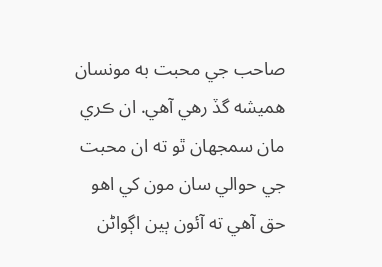صاحب جي محبت به مونسان هميشه گڏ رهي آهي. ان ڪري مان سمجهان ٿو ته ان محبت جي حوالي سان مون کي اهو حق آهي ته آئون ٻين اڳواڻن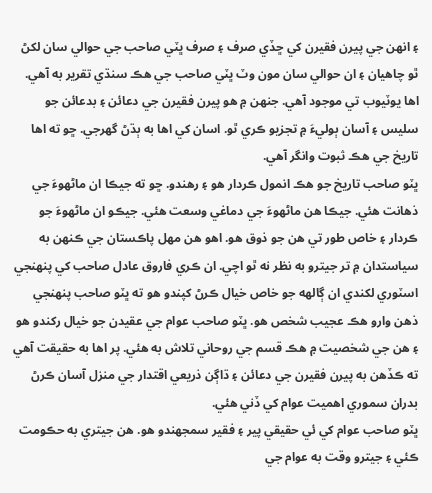۽ انهن جي پيرن فقيرن کي ڇڏي صرف ۽ صرف ڀٽي صاحب جي حوالي سان لکڻ ٿو چاهيان ۽ ان حوالي سان مون وٽ ڀٽي صاحب جي هڪ سنڌي تقرير به آهي. اها يوٽيوب تي موجود آهي. جنهن ۾ هو پيرن فقيرن جي دعائن ۽ بدعائن جو سليس ۽ آسان ٻوليءَ ۾ تجزيو ڪري ٿو. اسان کي اها به ٻڌڻ گهرجي. ڇو ته اها تاريخ جي هڪ ثبوت وانگر آهي.
ڀٽو صاحب تاريخ جو هڪ انمول ڪردار هو ۽ رهندو. ڇو ته جيڪا ان ماڻهوءَ جي ذهانت هئي. جيڪا هن ماڻهوءَ جي دماغي وسعت هئي. جيڪو ان ماڻهوءَ جو ڪردار ۽ خاص طور تي هن جو ذوق هو. اهو هن مهل پاڪستان جي ڪنهن به سياستدان ۾ تر جيترو به نظر نه ٿو اچي. ان ڪري فاروق عادل صاحب کي پنهنجي اسٽوري لکندي ان ڳالهه جو خاص خيال ڪرڻ کپندو هو ته ڀٽو صاحب پنهنجي ذهن وارو هڪ عجيب شخص هو. ڀٽو صاحب عوام جي عقيدن جو خيال رکندو هو ۽ هن جي شخصيت ۾ هڪ قسم جي روحاني تلاش به هئي. پر اها به حقيقت آهي ته ڪڏهن به پيرن فقيرن جي دعائن ۽ ڌاڳن ذريعي اقتدار جي منزل آسان ڪرڻ بدران سموري اهميت عوام کي ڏني هئي.
ڀٽو صاحب عوام کي ئي حقيقي پير ۽ فقير سمجهندو هو. هن جيتري به حڪومت ڪئي ۽ جيترو وقت به عوام جي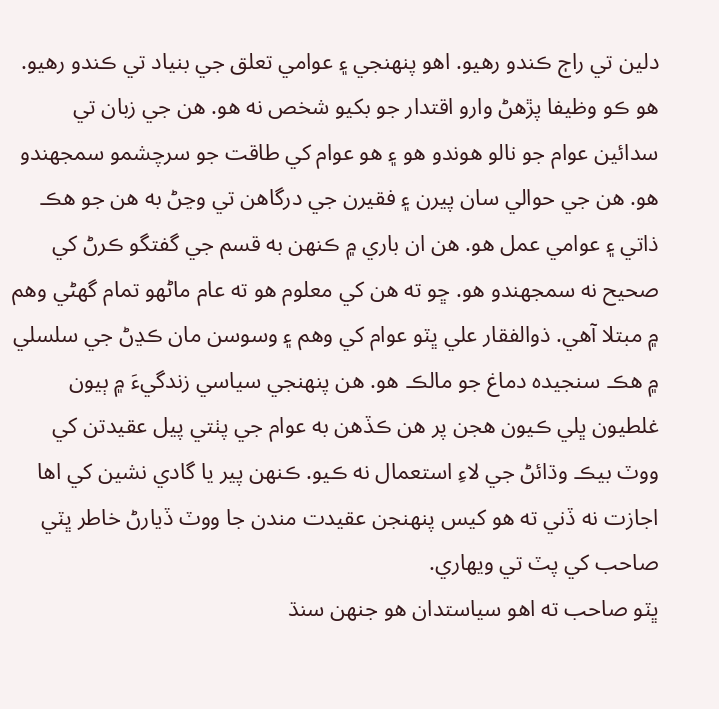دلين تي راڄ ڪندو رهيو. اهو پنهنجي ۽ عوامي تعلق جي بنياد تي ڪندو رهيو. هو ڪو وظيفا پڙهڻ وارو اقتدار جو بکيو شخص نه هو. هن جي زبان تي سدائين عوام جو نالو هوندو هو ۽ هو عوام کي طاقت جو سرچشمو سمجهندو هو. هن جي حوالي سان پيرن ۽ فقيرن جي درگاهن تي وڃڻ به هن جو هڪ ذاتي ۽ عوامي عمل هو. هن ان باري ۾ ڪنهن به قسم جي گفتگو ڪرڻ کي صحيح نه سمجهندو هو. ڇو ته هن کي معلوم هو ته عام ماڻهو تمام گهڻي وهم ۾ مبتلا آهي. ذوالفقار علي ڀٽو عوام کي وهم ۽ وسوسن مان ڪڍڻ جي سلسلي ۾ هڪ سنجيده دماغ جو مالڪ هو. هن پنهنجي سياسي زندگيءَ ۾ ٻيون غلطيون ڀلي ڪيون هجن پر هن ڪڏهن به عوام جي پٺتي پيل عقيدتن کي ووٽ بيڪ وڌائڻ جي لاءِ استعمال نه ڪيو. ڪنهن پير يا گادي نشين کي اها اجازت نه ڏني ته هو کيس پنهنجن عقيدت مندن جا ووٽ ڏيارڻ خاطر ڀٽي صاحب کي پٽ تي ويهاري.
ڀٽو صاحب ته اهو سياستدان هو جنهن سنڌ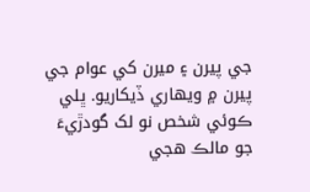جي پيرن ۽ ميرن کي عوام جي پيرن ۾ ويهاري ڏيکاريو. ڀلي ڪوئي شخص نو لک گودڙيءَ جو مالڪ هجي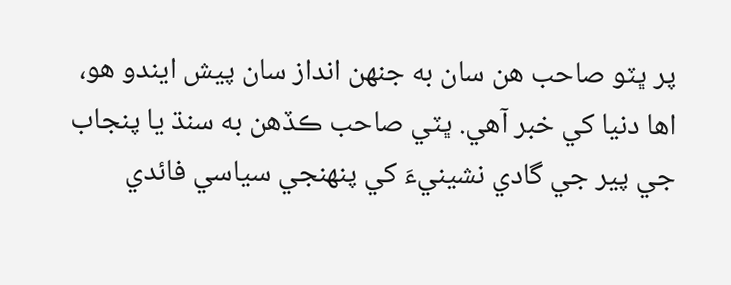پر ڀٽو صاحب هن سان به جنهن انداز سان پيش ايندو هو، اها دنيا کي خبر آهي. ڀٽي صاحب ڪڏهن به سنڌ يا پنجاب جي پير جي گادي نشينيءَ کي پنهنجي سياسي فائدي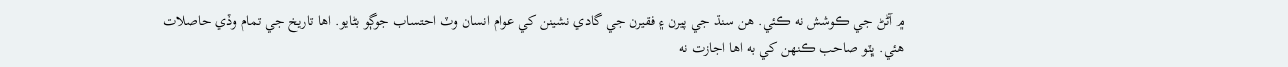۾ آڻڻ جي ڪوشش نه ڪئي. هن سنڌ جي پيرن ۽ فقيرن جي گادي نشينن کي عوام انسان وٽ احتساب جوڳو بڻايو. اها تاريخ جي تمام وڏي حاصلات هئي. ڀٽو صاحب ڪنهن کي به اها اجازت نه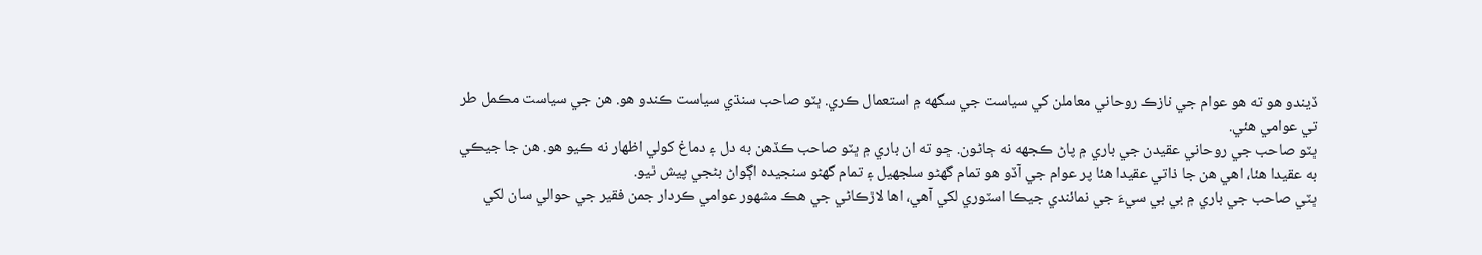ڏيندو هو ته هو عوام جي نازڪ روحاني معاملن کي سياست جي سگهه ۾ استعمال ڪري. ڀٽو صاحب سنڌي سياست ڪندو هو. هن جي سياست مڪمل طر تي عوامي هئي.
ڀٽو صاحب جي روحاني عقيدن جي باري ۾ پاڻ ڪجهه نه ڄاڻون. ڇو ته ان باري ۾ ڀٽو صاحب ڪڏهن به دل ۽ دماغ کولي اظهار نه ڪيو هو. هن جا جيڪي به عقيدا هئا، اهي هن جا ذاتي عقيدا هئا پر عوام جي آڏو هو تمام گهڻو سلجهيل ۽ تمام گهڻو سنجيده اڳواڻ بڻجي پيش ٿيو.
ڀٽي صاحب جي باري ۾ بي بي سيءَ جي نمائندي جيڪا اسٽوري لکي آهي، اها لاڙڪاڻي جي هڪ مشهور عوامي ڪردار جمن فقير جي حوالي سان لکي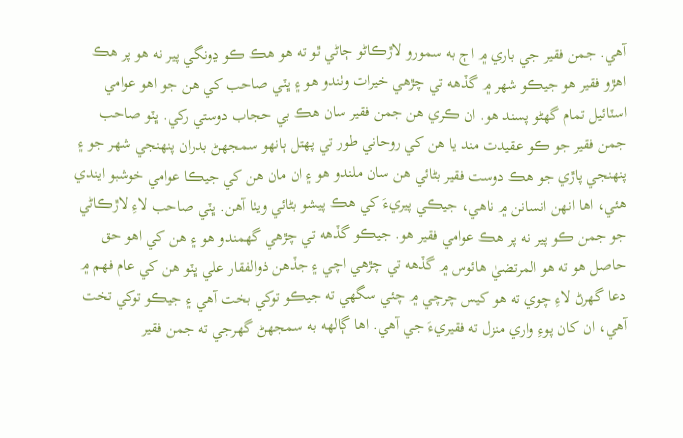آهي. جمن فقير جي باري ۾ اڄ به سمورو لاڙڪاڻو ڄاڻي ٿو ته هو هڪ ڪو ڍونگي پير نه هو پر هڪ اهڙو فقير هو جيڪو شهر ۾ گڏهه تي چڙهي خيرات وٺندو هو ۽ ڀٽي صاحب کي هن جو اهو عوامي اسٽائيل تمام گهڻو پسند هو. ان ڪري هن جمن فقير سان هڪ بي حجاب دوستي رکي. ڀٽو صاحب جمن فقير جو ڪو عقيدت مند يا هن کي روحاني طور تي پهتل ٻانهو سمجهڻ بدران پنهنجي شهر جو ۽ پنهنجي پاڙي جو هڪ دوست فقير بڻائي هن سان ملندو هو ۽ ان مان هن کي جيڪا عوامي خوشبو ايندي هئي، اها انهن انسانن ۾ ناهي، جيڪي پيريءَ کي هڪ پيشو بڻائي ويٺا آهن. ڀٽي صاحب لاءِ لاڙڪاڻي جو جمن ڪو پير نه پر هڪ عوامي فقير هو. جيڪو گڏهه تي چڙهي گهمندو هو ۽ هن کي اهو حق حاصل هو ته هو المرتضيٰ هائوس ۾ گڏهه تي چڙهي اچي ۽ جڏهن ذوالفقار علي ڀٽو هن کي عام فهم ۾ دعا گهرڻ لاءِ چوي ته هو کيس چرچي ۾ چئي سگهي ته جيڪو توکي بخت آهي ۽ جيڪو توکي تخت آهي، ان کان پوءِ واري منزل ته فقيريءَ جي آهي. اها ڳالهه به سمجهڻ گهرجي ته جمن فقير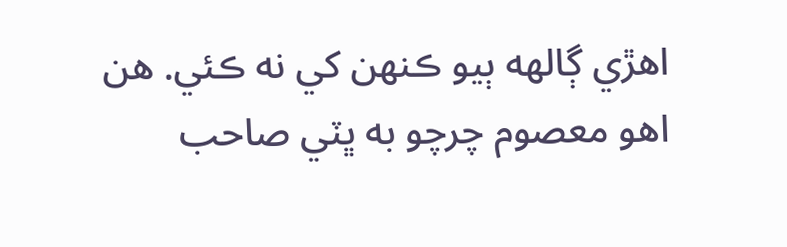اهڙي ڳالهه ٻيو ڪنهن کي نه ڪئي. هن اهو معصوم چرچو به ڀٽي صاحب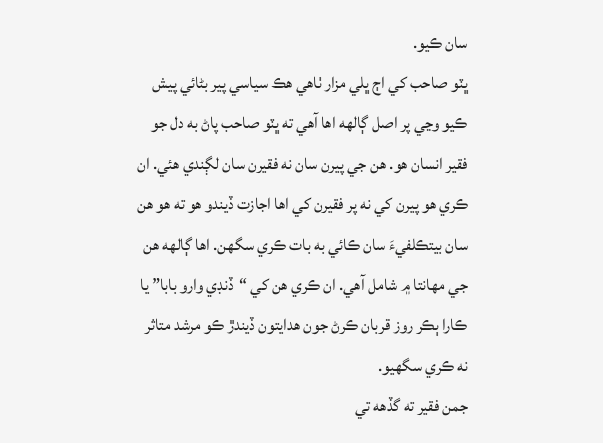سان ڪيو.
ڀٽو صاحب کي اڄ ڀلي مزار ٺاهي هڪ سياسي پير بڻائي پيش ڪيو وڃي پر اصل ڳالهه اها آهي ته ڀٽو صاحب پاڻ به دل جو فقير انسان هو. هن جي پيرن سان نه فقيرن سان لڳندي هئي. ان ڪري هو پيرن کي نه پر فقيرن کي اها اجازت ڏيندو هو ته هو هن سان بيتڪلفيءَ سان ڪائي به بات ڪري سگهن. اها ڳالهه هن جي مهانتا ۾ شامل آهي. ان ڪري هن کي “ڏنڊي وارو بابا” يا ڪارا ٻڪر روز قربان ڪرڻ جون هدايتون ڏيندڙ ڪو مرشد متاثر نه ڪري سگهيو.
جمن فقير ته گڏهه تي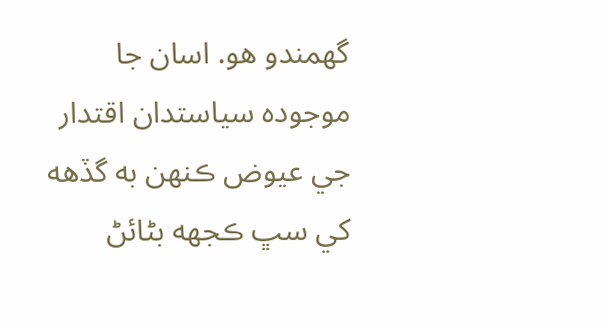گهمندو هو. اسان جا موجوده سياستدان اقتدار جي عيوض ڪنهن به گڏهه کي سڀ ڪجهه بڻائڻ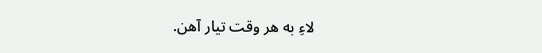لاءِ به هر وقت تيار آهن.